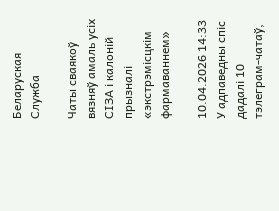Беларуская Служба

Чаты сваякоў вязняў амаль усіх СІЗА і калоній прызналі «экстрэмісцкім фармаваннем»

10.04.2026 14:33
У адпаведны спіс дадалі 10 тэлеграм-чатаў,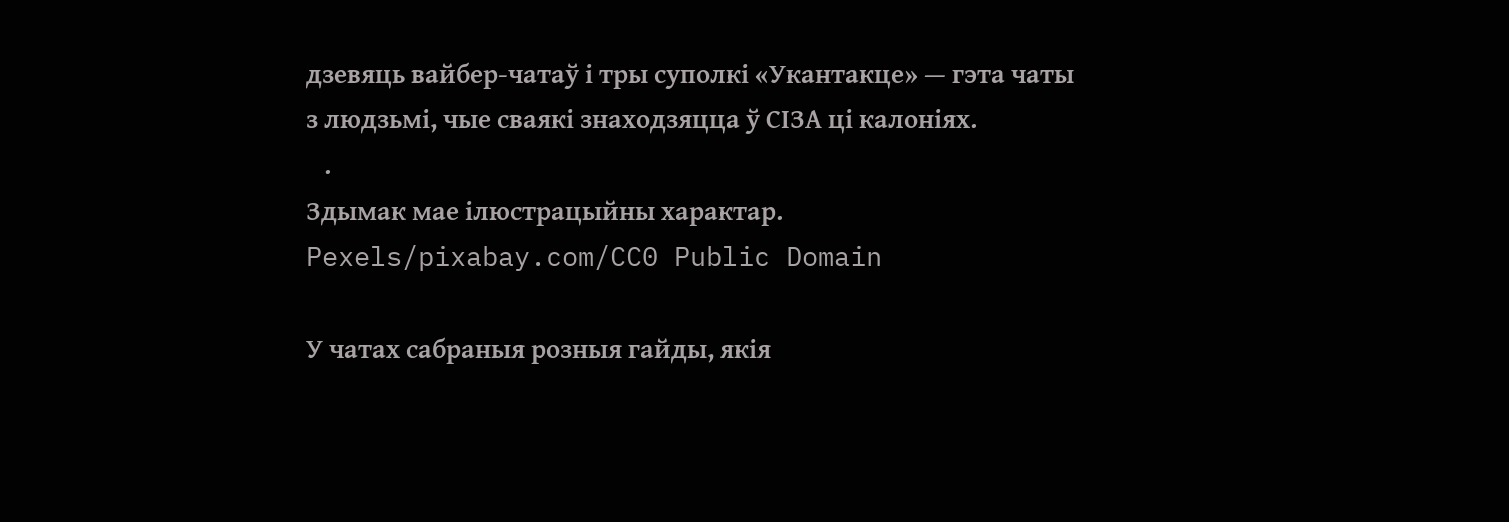дзевяць вайбер-чатаў і тры суполкі «Укантакце» — гэта чаты з людзьмі, чые сваякі знаходзяцца ў СІЗА ці калоніях.
   .
Здымак мае ілюстрацыйны характар. Pexels/pixabay.com/CC0 Public Domain

У чатах сабраныя розныя гайды, якія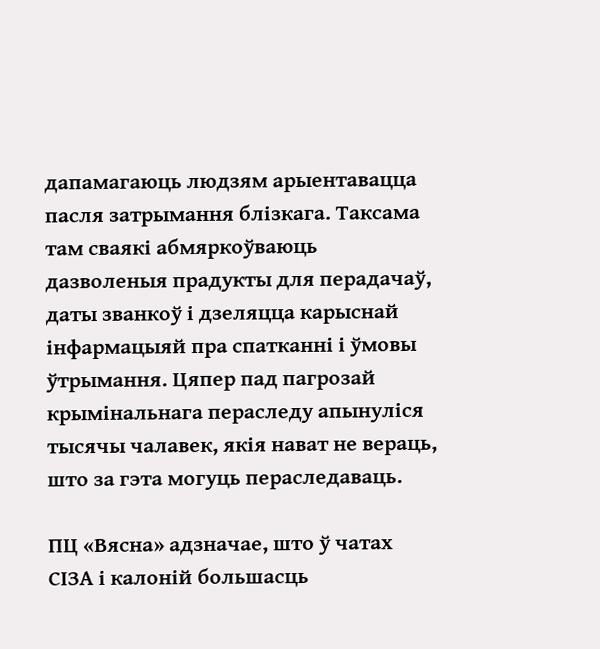дапамагаюць людзям арыентавацца пасля затрымання блізкага. Таксама там сваякі абмяркоўваюць дазволеныя прадукты для перадачаў, даты званкоў і дзеляцца карыснай інфармацыяй пра спатканні і ўмовы ўтрымання. Цяпер пад пагрозай крымінальнага пераследу апынуліся тысячы чалавек, якія нават не вераць, што за гэта могуць пераследаваць.

ПЦ «Вясна» адзначае, што ў чатах СІЗА і калоній большасць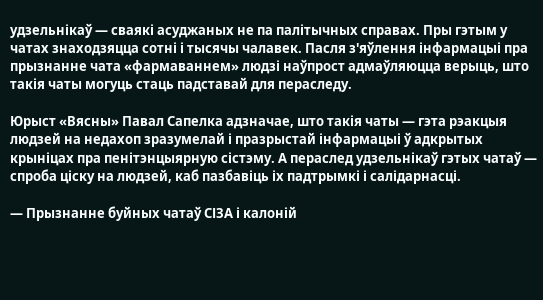удзельнікаў — сваякі асуджаных не па палітычных справах. Пры гэтым у чатах знаходзяцца сотні і тысячы чалавек. Пасля з'яўлення інфармацыі пра прызнанне чата «фармаваннем» людзі наўпрост адмаўляюцца верыць, што такія чаты могуць стаць падставай для пераследу.

Юрыст «Вясны» Павал Сапелка адзначае, што такія чаты — гэта рэакцыя людзей на недахоп зразумелай і празрыстай інфармацыі ў адкрытых крыніцах пра пенітэнцыярную сістэму. А пераслед удзельнікаў гэтых чатаў — спроба ціску на людзей, каб пазбавіць іх падтрымкі і салідарнасці.

— Прызнанне буйных чатаў СІЗА і калоній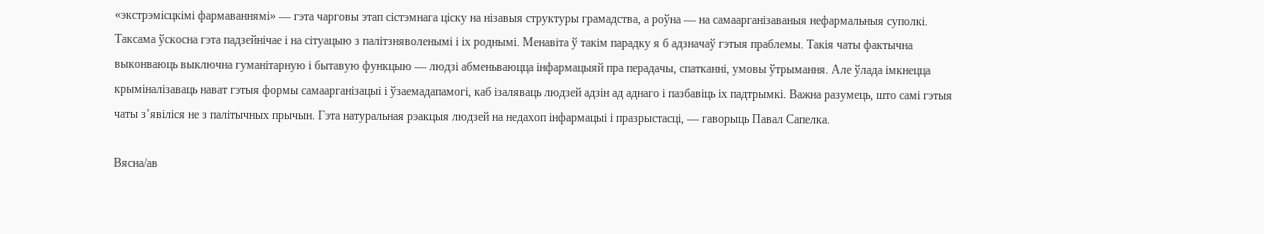«экстрэмісцкімі фармаваннямі» — гэта чарговы этап сістэмнага ціску на нізавыя структуры грамадства, а роўна — на самаарганізаваныя нефармальныя суполкі. Таксама ўскосна гэта падзейнічае і на сітуацыю з палітзняволенымі і іх роднымі. Менавіта ў такім парадку я б адзначаў гэтыя праблемы. Такія чаты фактычна выконваюць выключна гуманітарную і бытавую функцыю — людзі абменьваюцца інфармацыяй пра перадачы, спатканні, умовы ўтрымання. Але ўлада імкнецца крыміналізаваць нават гэтыя формы самаарганізацыі і ўзаемадапамогі, каб ізаляваць людзей адзін ад аднаго і пазбавіць іх падтрымкі. Важна разумець, што самі гэтыя чаты з’явіліся не з палітычных прычын. Гэта натуральная рэакцыя людзей на недахоп інфармацыі і празрыстасці, — гаворыць Павал Сапелка.

Вясна/ав